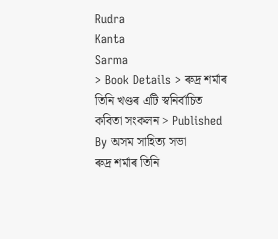Rudra
Kanta
Sarma
> Book Details > ৰুদ্ৰ শৰ্মাৰ তিনি খণ্ডৰ এটি স্বনিৰ্বাচিত কবিতা সংকলন > Published By অসম সাহিত্য সভা
ৰুদ্ৰ শৰ্মাৰ তিনি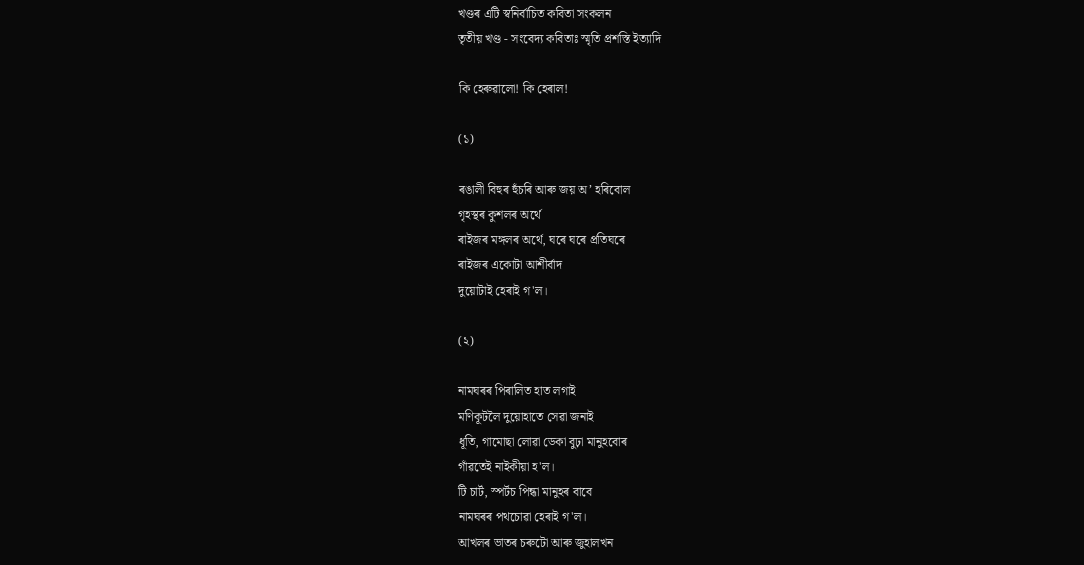খণ্ডৰ এটি স্বনিৰ্বাচিত কবিতা সংকলন
তৃতীয় খণ্ড - সংবেদ্য কবিতাঃ স্মৃতি প্ৰশস্তি ইত্যাদি

কি হেৰুৱালো! কি হেৰাল!

(১)

ৰঙালী বিহুৰ হুঁচৰি আৰু জয় অ’ হৰিবোল
গৃহস্থৰ কুশলৰ অৰ্থে
ৰাইজৰ মঙ্গলৰ অৰ্থে, ঘৰে ঘৰে প্ৰতিঘৰে
ৰাইজৰ একোটা আশীৰ্বাদ
দুয়োটাই হেৰাই গ'ল।

(২)

নামঘৰৰ পিৰালিত হাত লগাই
মণিকূটলৈ দুয়োহাতে সেৱা জনাই
ধূতি, গামোছা লোৱা ডেকা বুঢ়া মানুহবোৰ
গাঁৱতেই নাইকীয়া হ'ল।
টি চাৰ্ট, স্পৰ্টচ পিন্ধা মানুহৰ বাবে
নামঘৰৰ পথচোৱা হেৰাই গ'ল।
আখলৰ ভাতৰ চৰুটো আৰু জুহালখন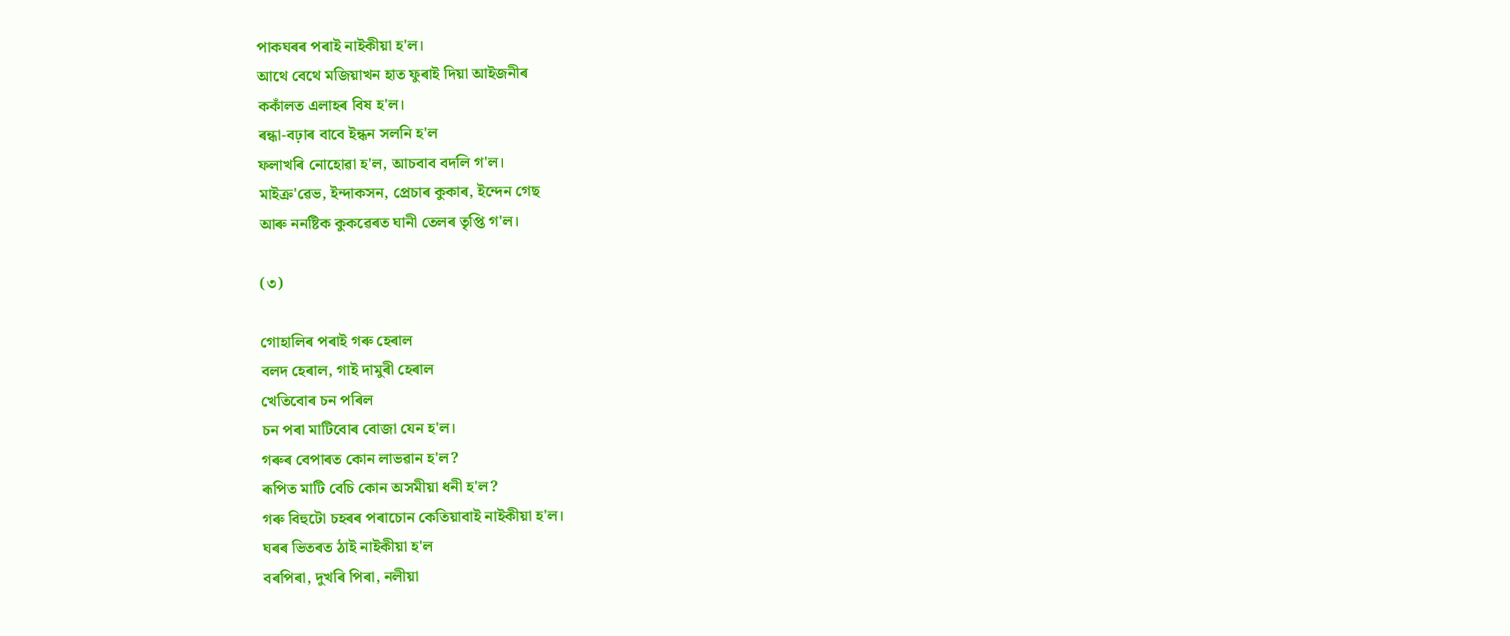পাকঘৰৰ পৰাই নাইকীয়া হ'ল।
আথে বেথে মজিয়াখন হাত ফুৰাই দিয়া আইজনীৰ
ককাঁলত এলাহৰ বিষ হ'ল।
ৰন্ধা-বঢ়াৰ বাবে ইন্ধন সলনি হ'ল
ফলাখৰি নোহোৱা হ'ল, আচবাব বদলি গ'ল।
মাইক্ৰ'ৱেভ, ইন্দাকসন, প্ৰেচাৰ কুকাৰ, ইন্দেন গেছ
আৰু ননষ্টিক কুকৱেৰত ঘানী তেলৰ তৃপ্তি গ'ল।

(৩)

গোহালিৰ পৰাই গৰু হেৰাল
বলদ হেৰাল, গাই দামুৰী হেৰাল
খেতিবোৰ চন পৰিল
চন পৰা মাটিবোৰ বোজা যেন হ'ল।
গৰুৰ বেপাৰত কোন লাভৱান হ'ল?
ৰূপিত মাটি বেচি কোন অসমীয়া ধনী হ'ল?
গৰু বিহুটো চহৰৰ পৰাচোন কেতিয়াবাই নাইকীয়া হ'ল।
ঘৰৰ ভিতৰত ঠাই নাইকীয়া হ'ল
বৰপিৰা, দুখৰি পিৰা, নলীয়া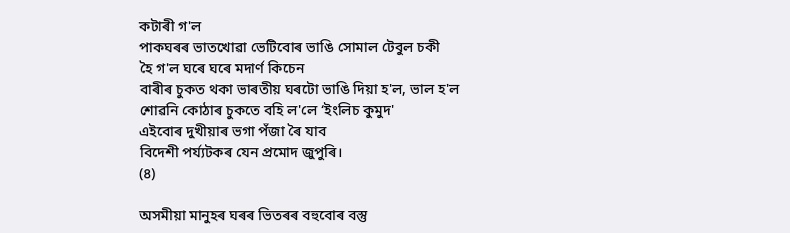কটাৰী গ'ল
পাকঘৰৰ ভাতখোৱা ভেটিবোৰ ভাঙি সোমাল টেবুল চকী
হৈ গ'ল ঘৰে ঘৰে মদাৰ্ণ কিচেন
বাৰীৰ চুকত থকা ভাৰতীয় ঘৰটো ভাঙি দিয়া হ'ল, ভাল হ'ল
শোৱনি কোঠাৰ চুকতে বহি ল'লে ‘ইংলিচ কুমুদ'
এইবোৰ দুখীয়াৰ ভগা পঁজা ৰৈ যাব
বিদেশী পৰ্য্যটকৰ যেন প্ৰমোদ জুপুৰি।
(৪)

অসমীয়া মানুহৰ ঘৰৰ ভিতৰৰ বহুবোৰ বস্তু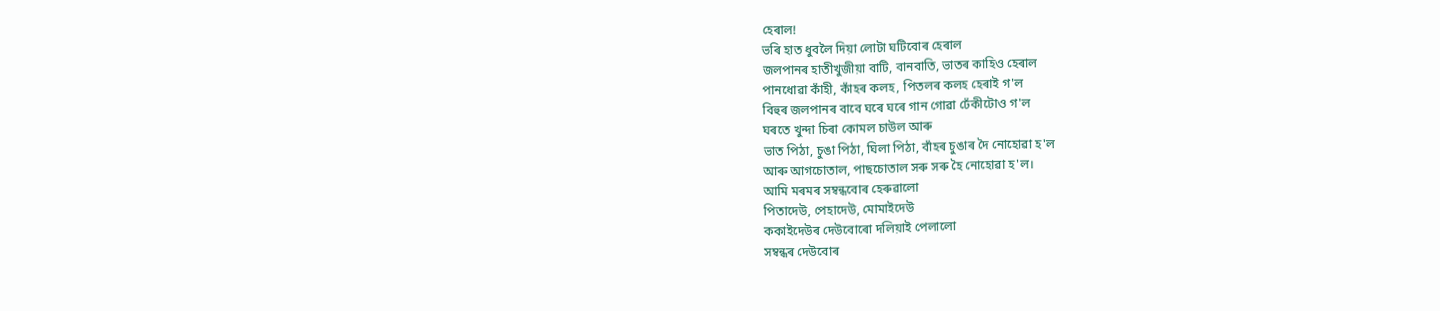হেৰাল!
ভৰি হাত ধুবলৈ দিয়া লোটা ঘটিবোৰ হেৰাল
জলপানৰ হাতীখুজীয়া বাটি, বানবাতি, ভাতৰ কাহিও হেৰাল
পানধোৱা কাঁহী, কাঁহৰ কলহ, পিতলৰ কলহ হেৰাই গ'ল
বিহুৰ জলপানৰ বাবে ঘৰে ঘৰে গান গোৱা ঢেঁকীটোও গ'ল
ঘৰতে খুন্দা চিৰা কোমল চাউল আৰু
ভাত পিঠা, চুঙা পিঠা, ঘিলা পিঠা, বাঁহৰ চুঙাৰ দৈ নোহোৱা হ'ল
আৰু আগচোতাল, পাছচোতাল সৰু সৰু হৈ নোহোৱা হ'ল।
আমি মৰমৰ সম্বন্ধবোৰ হেৰুৱালো
পিতাদেউ, পেহাদেউ, মোমাইদেউ
ককাইদেউৰ দেউবোৰো দলিয়াই পেলালো
সম্বন্ধৰ দেউবোৰ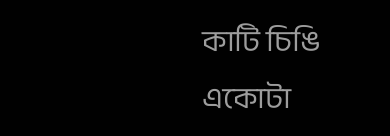কাটি চিঙি একোটা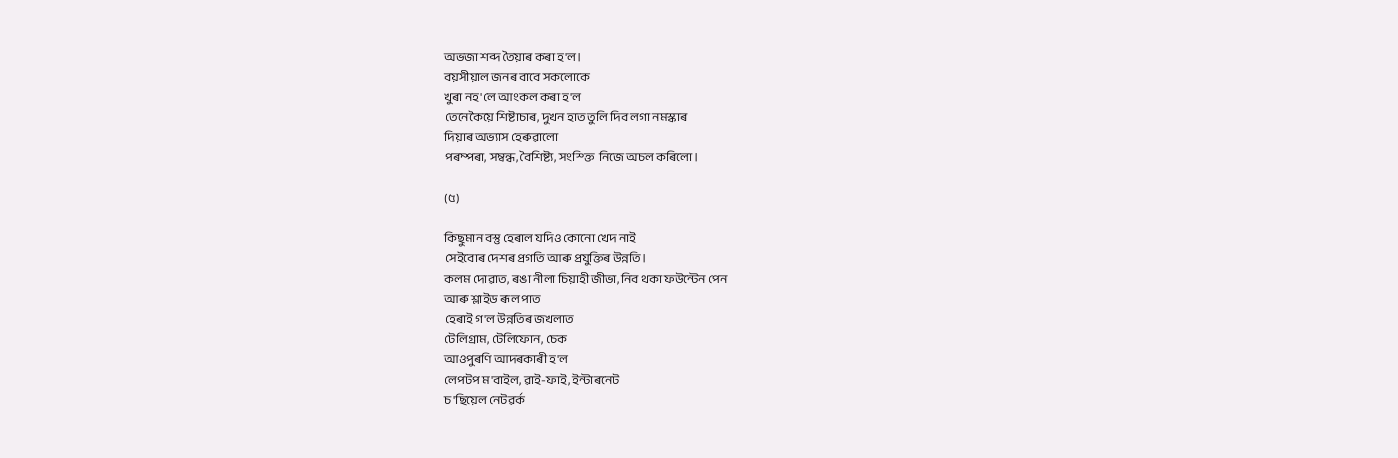অভজা শব্দ তৈয়াৰ কৰা হ'ল।
বয়সীয়াল জনৰ বাবে সকলোকে
খুৰা নহ'লে আংকল কৰা হ'ল
তেনেকৈয়ে শিষ্টাচাৰ, দুখন হাত তুলি দিব লগা নমস্কাৰ
দিয়াৰ অভ্যাস হেৰুৱালো
পৰম্পৰা, সম্বন্ধ, বৈশিষ্ট্য, সংস্ক্তি  নিজে অচল কৰিলো।

(৫)

কিছুমান বস্তু হেৰাল যদিও কোনো খেদ নাই
সেইবোৰ দেশৰ প্ৰগতি আৰু প্ৰযুক্তিৰ উন্নতি।
কলম দোৱাত, ৰঙা নীলা চিয়াহী জীভা, নিব থকা ফউন্টেন পেন
আৰু শ্লাইড ৰূল পাত
হেৰাই গ'ল উন্নতিৰ জখলাত
টেলিগ্ৰাম, টেলিফোন, চেক
আওপুৰণি আদৰকাৰী হ'ল
লেপটপ ম'বাইল, ৱাই-ফাই, ইন্টাৰনেট
চ'ছিয়েল নেটৱৰ্ক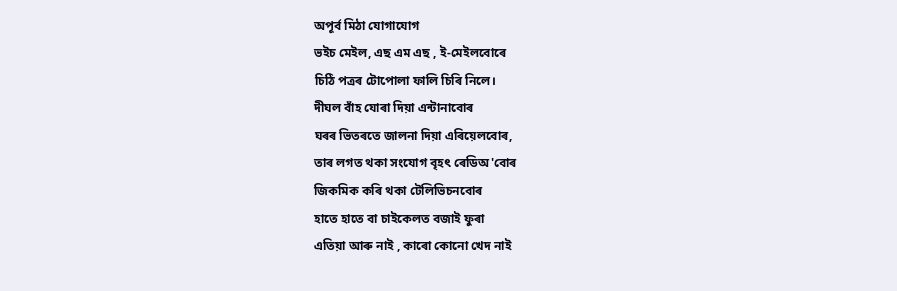অপূৰ্ব মিঠা যোগাযোগ
ভইচ মেইল, এছ এম এছ , ই-মেইলবোৰে
চিঠি পত্ৰৰ টোপোলা ফালি চিৰি নিলে।
দীঘল বাঁহ যোৰা দিয়া এন্টানাবোৰ
ঘৰৰ ভিতৰতে জালনা দিয়া এৰিয়েলবোৰ,
তাৰ লগত থকা সংযোগ বৃহৎ ৰেডিঅ'বোৰ
জিকমিক কৰি থকা টেলিভিচনবোৰ
হাতে হাতে বা চাইকেলত বজাই ফুৰা
এতিয়া আৰু নাই , কাৰো কোনো খেদ নাই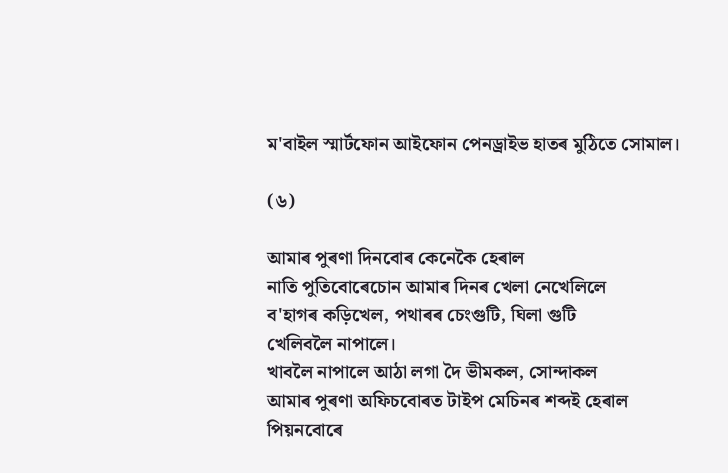ম'বাইল স্মাৰ্টফোন আইফোন পেনড্ৰাইভ হাতৰ মুঠিতে সোমাল।

(৬)

আমাৰ পুৰণা দিনবোৰ কেনেকৈ হেৰাল
নাতি পুতিবোৰেচোন আমাৰ দিনৰ খেলা নেখেলিলে
ব'হাগৰ কড়িখেল, পথাৰৰ চেংগুটি, ঘিলা গুটি
খেলিবলৈ নাপালে।
খাবলৈ নাপালে আঠা লগা দৈ ভীমকল, সোন্দাকল
আমাৰ পুৰণা অফিচবোৰত টাইপ মেচিনৰ শব্দই হেৰাল
পিয়নবোৰে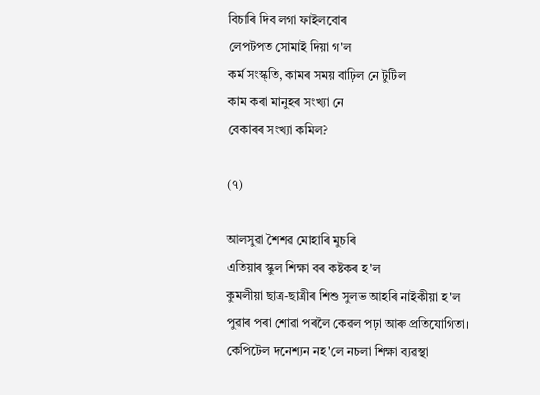বিচাৰি দিব লগা ফাইলবোৰ
লেপটপত সোমাই দিয়া গ'ল
কৰ্ম সংস্ক্তি, কামৰ সময় বাঢ়িল নে টুটিল
কাম কৰা মানুহৰ সংখ্যা নে
বেকাৰৰ সংখ্যা কমিল?

(৭)

আলসুৱা শৈশৱ মোহাৰি মুচৰি
এতিয়াৰ স্কুল শিক্ষা বৰ কষ্টকৰ হ'ল
কুমলীয়া ছাত্ৰ-ছাত্ৰীৰ শিশু সুলভ আহৰি নাইকীয়া হ'ল
পুৱাৰ পৰা শোৱা পৰলৈ কেৱল পঢ়া আৰু প্ৰতিযোগিতা।
কেপিটেল দনেশ্যন নহ'লে নচলা শিক্ষা ব্যৱস্থা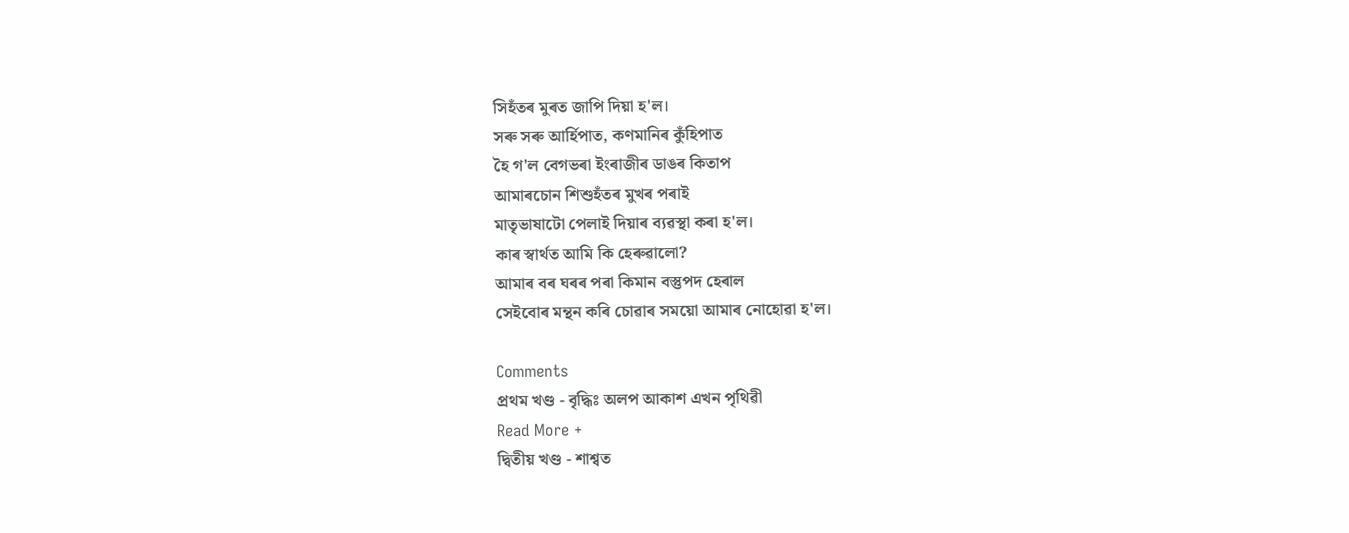সিহঁতৰ মুৰত জাপি দিয়া হ'ল।
সৰু সৰু আৰ্হিপাত, কণমানিৰ কুঁহিপাত
হৈ গ'ল বেগভৰা ইংৰাজীৰ ডাঙৰ কিতাপ
আমাৰচোন শিশুহঁতৰ মুখৰ পৰাই
মাতৃভাষাটো পেলাই দিয়াৰ ব্যৱস্থা কৰা হ'ল।
কাৰ স্বাৰ্থত আমি কি হেৰুৱালো?
আমাৰ বৰ ঘৰৰ পৰা কিমান বস্তুপদ হেৰাল
সেইবোৰ মন্থন কৰি চোৱাৰ সময়ো আমাৰ নোহোৱা হ'ল।

Comments
প্ৰথম খণ্ড - বৃদ্ধিঃ অলপ আকাশ এখন পৃথিৱী
Read More +
দ্বিতীয় খণ্ড - শাশ্বত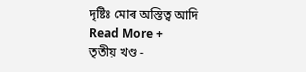দৃষ্টিঃ মোৰ অস্তিত্ব আদি
Read More +
তৃতীয় খণ্ড -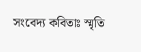সংবেদ্য কবিতাঃ স্মৃতি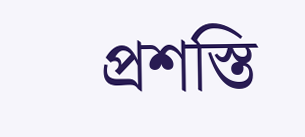প্ৰশস্তি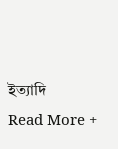ইত্যাদি
Read More +